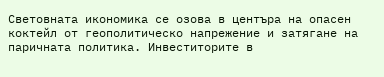Световната икономика се озова в центъра на опасен коктейл от геополитическо напрежение и затягане на паричната политика. Инвеститорите в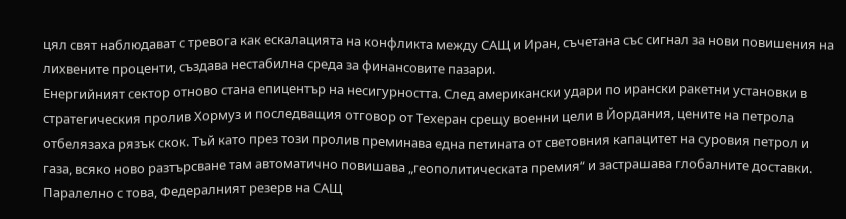цял свят наблюдават с тревога как ескалацията на конфликта между САЩ и Иран, съчетана със сигнал за нови повишения на лихвените проценти, създава нестабилна среда за финансовите пазари.
Енергийният сектор отново стана епицентър на несигурността. След американски удари по ирански ракетни установки в стратегическия пролив Хормуз и последващия отговор от Техеран срещу военни цели в Йордания, цените на петрола отбелязаха рязък скок. Тъй като през този пролив преминава една петината от световния капацитет на суровия петрол и газа, всяко ново разтърсване там автоматично повишава „геополитическата премия“ и застрашава глобалните доставки.
Паралелно с това, Федералният резерв на САЩ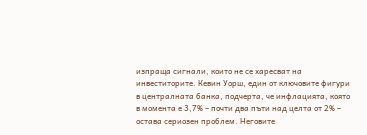изпраща сигнали, които не се харесват на инвеститорите. Кевин Уорш, един от ключовите фигури в централната банка, подчерта, че инфлацията, която в момента е 3,7% – почти два пъти над целта от 2% – остава сериозен проблем. Неговите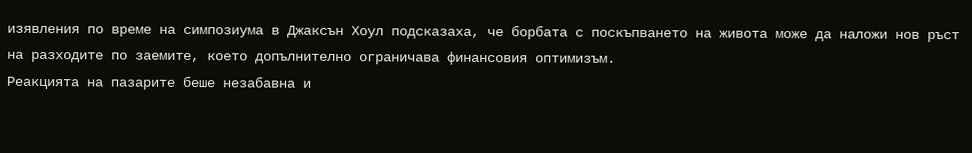изявления по време на симпозиума в Джаксън Хоул подсказаха, че борбата с поскъпването на живота може да наложи нов ръст на разходите по заемите, което допълнително ограничава финансовия оптимизъм.
Реакцията на пазарите беше незабавна и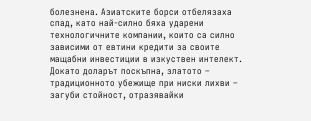болезнена. Азиатските борси отбелязаха спад, като най-силно бяха ударени технологичните компании, които са силно зависими от евтини кредити за своите мащабни инвестиции в изкуствен интелект. Докато доларът поскъпна, златото – традиционното убежище при ниски лихви – загуби стойност, отразявайки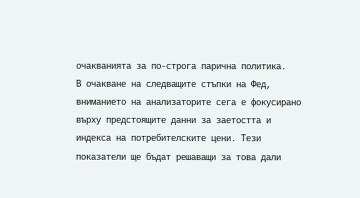очакванията за по-строга парична политика.
В очакване на следващите стъпки на Фед, вниманието на анализаторите сега е фокусирано върху предстоящите данни за заетостта и индекса на потребителските цени. Тези показатели ще бъдат решаващи за това дали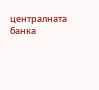централната банка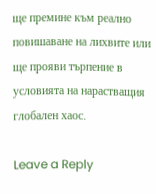ще премине към реално повишаване на лихвите или ще прояви търпение в условията на нарастващия глобален хаос.

Leave a Reply